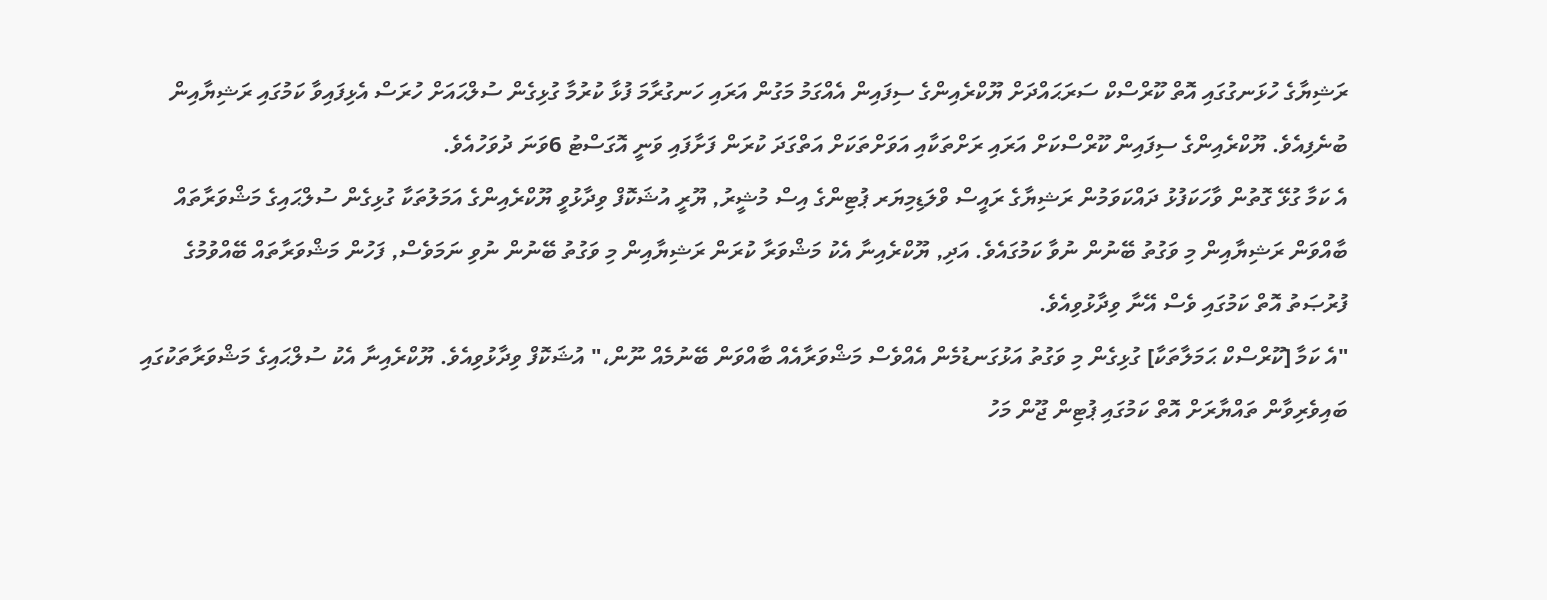ރަޝިޔާގެ ހުޅަނގުގައި އޮތް ކޫރްސްކް ސަރަޙައްދަށް ޔޫކްރެއިންގެ ސިފައިން އެއްގަމު މަގުން އަރައި ހަނގުރާމަ ފުޅާ ކުރުމާ ގުޅިގެން ސުލްޙައަށް ހުރަސް އެޅިފައިވާ ކަމުގައި ރަޝިޔާއިން ބުނެފިއެވެ. ޔޫކްރެއިންގެ ސިފައިން ކޫރްސްކަށް އަރައި ރަށްތަކާއި އަވަށްތަކަށް އަތްގަދަ ކުރަން ފަށާފައި ވަނީ އޮގަސްޓު 6ވަނަ ދުވަހުއެވެ.
އެ ކަމާ ގުޅޭ ގޮތުން ވާހަކަފުޅު ދައްކަވަމުން ރަޝިޔާގެ ރައީސް ވްލަޑިމިޔަރ ޕުޓިންގެ އިސް މުޝީރު, ޔޫރީ އުޝަކޮފް ވިދާޅުވީ ޔޫކްރެއިންގެ އަމަލުތަކާ ގުޅިގެން ސުލްޙައިގެ މަޝްވަރާތައް ބާއްވަން ރަޝިޔާއިން މި ވަގުތު ބޭނުން ނުވާ ކަމުގައެވެ. އަދި, ޔޫކްރެއިނާ އެކު މަޝްވަރާ ކުރަން ރަޝިޔާއިން މި ވަގުތު ބޭނުން ނުވި ނަމަވެސް, ފަހުން މަޝްވަރާތައް ބޭއްވުމުގެ ފުރުޞަތު އޮތް ކަމުގައި ވެސް އޭނާ ވިދާޅުވިއެވެ.
"އެ ކަމާ [ކޫރްސްކް ޙަމަލާތަކާ] ގުޅިގެން މި ވަގުތު އަޅުގަނޑުމެން އެއްވެސް މަޝްވަރާއެއް ބާއްވަން ބޭނުމެއް ނޫން،" އުޝަކޮފް ވިދާޅުވިއެވެ. ޔޫކްރެއިނާ އެކު ސުލްޙައިގެ މަޝްވަރާތަކުގައި ބައިވެރިވާން ތައްޔާރަށް އޮތް ކަމުގައި ޕުޓިން ޖޫން މަހު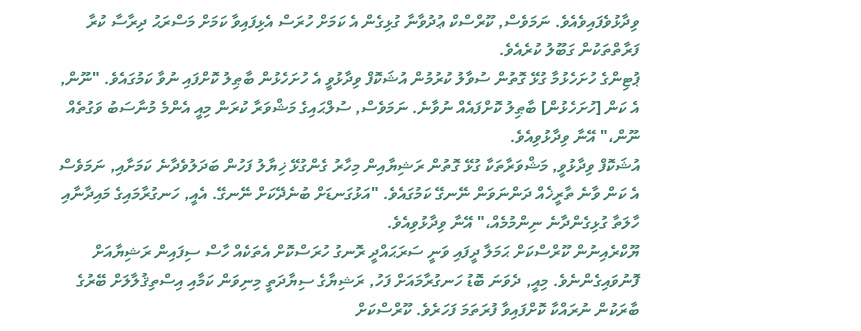ވިދާޅުވެފައިވެއެވެ. ނަމަވެސް, ކޫރްސްކް ޢުދުވާނާ ގުޅިގެން އެ ކަމަށް ހުރަސް އެޅިފައިވާ ކަމަށް މަސްރަޙު ދިރާސާ ކުރާ ފަރާތްތަކުން ގަބޫލު ކުރެއެވެ.
ޕުޓިންގެ ހުށަހެޅުމާ ގުޅޭ ގޮތުން ސުވާލު ކުރުމުން އުޝަކޮފް ވިދާޅުވީ އެ ހުށަހެޅުން ބާޠިލު ކޮށްފައި ނުވާ ކަމުގައެވެ. "ނޫން, އެ ކަން [ހުށަހެޅުން] ބާޠިލު ކޮށްފައެއް ނުވާނެ. ނަމަވެސް, ސުލްޙައިގެ މަޝްވަރާ ކުރަން މިއީ އެންމެ މުނާސަބު ވަގުތެއް ނޫން،" އޭނާ ވިދާޅުވިއެވެ.
އުޝަކޮފް ވިދާޅުވީ, މަޝްވަރާތަކާ ގުޅޭ ގޮތުން ރަޝިޔާއިން މިހާރު ގެންގުޅޭ ޚިޔާލު ފަހުން ބަދަލުވެދާނެ ކަމަށާއި, ނަމަވެސް އެ ކަން ވާނެ ތާރީޚެއް ދަންނަވަން ނޭނގޭ ކަމުގައެވެ. "އަޅުގަނޑަށް ބުނެދޭކަށް ނޭނގޭ. އެއީ, ހަނގުރާމައިގެ މައިދާނާއި ހާލަތާ ގުޅިގެންދާނެ ނިންމުމެއް،" އޭނާ ވިދާޅުވިއެވެ.
ޔޫކްރެއިނުން ކޫރްސްކަށް ޙަމަލާ ދީފައި ވަނީ ސަރަޙައްދީ ރޮނގު ހުރަސްކޮށް އެތަކެއް ހާސް ސިފައިން ރަޝިޔާއަށް ފޮނުވައިގެންނެވެ. މިއީ, ދެވަނަ ބޮޑު ހަނގުރާމައަށް ފަހު, ރަޝިޔާގެ ސިޔާދަތީ މިނިވަން ކަމާއި އިސްތިޤުލާލަށް ބޭރުގެ ބާރަކުން ނުރައްކާ ކޮށްފައިވާ ފުރަތަމަ ފަހަރެވެ. ކޫރްސްކަށް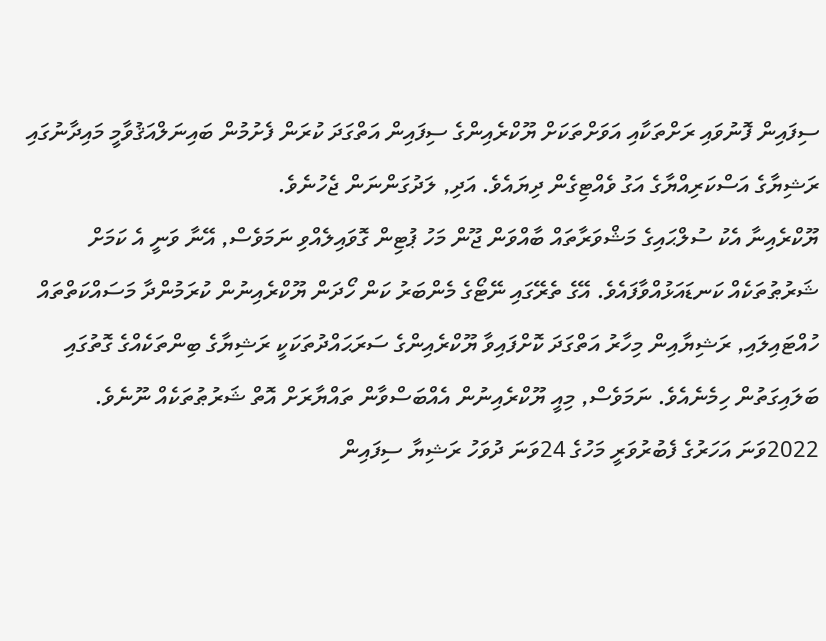ސިފައިން ފޮނުވައި ރަށްތަކާއި އަވަށްތަކަށް ޔޫކްރެއިންގެ ސިފައިން އަތްގަދަ ކުރަން ފެށުމުން ބައިނަލްއަޤުވާމީ މައިދާނުގައި ރަޝިޔާގެ އަސްކަރިއްޔާގެ އަގު ވެއްޓިގެން ދިޔައެވެ. އަދި, ލަދުގަންނަން ޖެހުނެވެ.
ޔޫކްރެއިނާ އެކު ސުލްޙައިގެ މަޝްވަރާތައް ބާއްވަން ޖޫން މަހު ޕުޓިން ގޮވައިލެއްވި ނަމަވެސް, އޭނާ ވަނީ އެ ކަމަށް ޝަރުޠުތަކެއް ކަނޑައަޅުއްވާފައެވެ. އޭގެ ތެރޭގައި ނޭޓޯގެ މެންބަރު ކަން ހޯދަން ޔޫކްރެއިނުން ކުރަމުންދާ މަސައްކަތްތައް ހުއްޓައިލައި, ރަޝިޔާއިން މިހާރު އަތްގަދަ ކޮށްފައިވާ ޔޫކްރެއިންގެ ސަރަޙައްދުތަކަކީ ރަޝިޔާގެ ބިންތަކެއްގެ ގޮތުގައި ބަލައިގަތުން ހިމެނެއެވެ. ނަމަވެސް, މިއީ ޔޫކްރެއިނުން އެއްބަސްވާން ތައްޔާރަށް އޮތް ޝަރުޠުތަކެއް ނޫނެވެ.
2022ވަނަ އަހަރުގެ ފެބުރުވަރީ މަހުގެ 24ވަނަ ދުވަހު ރަޝިޔާ ސިފައިން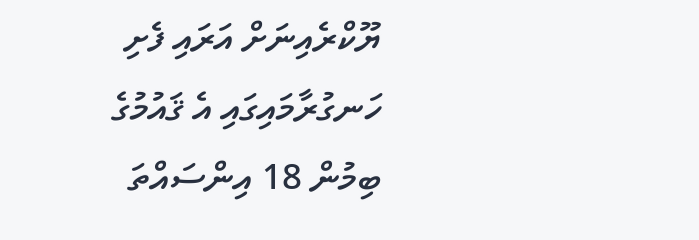ޔޫކްރެއިނަށް އަރައި ފެށި ހަނގުރާމައިގައި އެ ޤައުމުގެ ބިމުން 18 އިންސައްތަ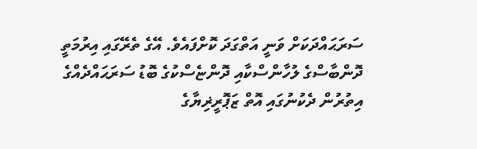ސަރަޙައްދަކަށް ވަނީ އަތްގަދަ ކޮށްފައެވެ. އޭގެ ތެރޭގައި އިރުމަތީ ދޮންބާސްގެ ލުހާންސްކާއި ދޮންޏެސްކުގެ ބޮޑު ސަރަޙައްދެއްގެ އިތުރުން ދެކުނުގައި އޮތް ޒަޕޮރީޜިޔާގެ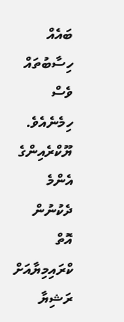ބައެއް ހިސާބުތައް ވެސް ހިމެނެއެވެ. ޔޫކްރެއިންގެ އެންމެ ދެކުނުން އޮތް ކްރައިމިޔާއަށް ރަޝިޔާ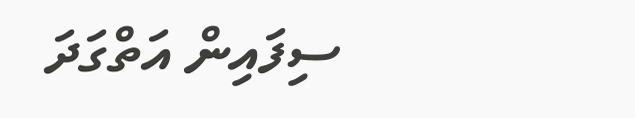ސިފައިން އަތްގަދަ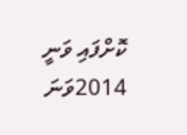ކޮށްފައި ވަނީ 2014ވަނަ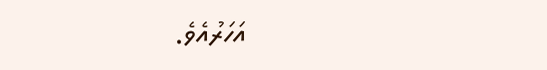އަހަރުއެވެ.